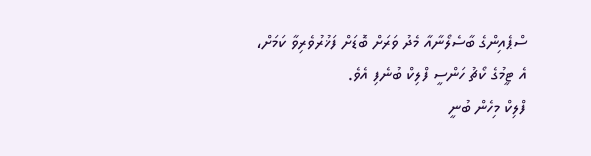ސްޕެއިންގެ ބާސެލޯނާއާ މެދު ވަރަށް ބޮޑަށް ފަޚުރުވެރިވާ ކަމަށް، އެ ޓީމުގެ ކޯޗު ހަންސީ ފްލިކް ބުނެފި އެވެ.
ފްލިކް މިހެން ބުނީ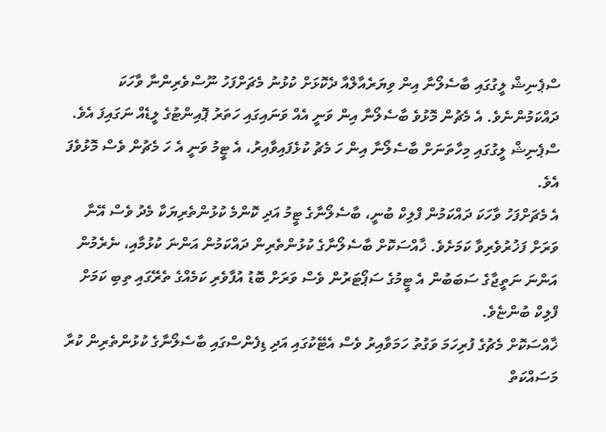ސްޕެނިޝް ލީގުގައި ބާސެލޯނާ އިން ވިޔަރެއާލްއާ ދެކޮޅަށް ކުޅުނު މެޗަށްފަހު ނޫސްވެރިންނާ ވާހަކަ ދައްކަމުންނެވެ. އެ މެޗުން މޮޅުވެ ބާސެލޯނާ އިން ވަނީ އެއް ވަނައިގައި ހަތަރު ޕޮއިންޓުގެ ލީޑެއް ނަގައިފަ އެވެ. ސްޕެނިޝް ލީގުގައި މިހާތަނަށް ބާސެލޯނާ އިން ހަ މެޗު ކުޅެފައިވާއިރު، އެ ޓީމު ވަނީ އެ ހަ މެޗުން ވެސް މޮޅުވެފަ އެވެ.
އެ މެޗަށްފަހު ވާހަކަ ދައްކަމުން ފްލިކް ބުނީ، ބާސެލޯނާގެ ޓީމު އަދި ކޮންމެ ކުޅުންތެރިޔަކާ މެދު ވެސް އޭނާ ވަރަށް ފަޚުރުވެރިވާ ކަމަށެވެ. ޚާއްސަކޮށް ބާސެލޯނާގެ ކުޅުންތެރިން ދައްކަމުން އަންނަ ކުޅުމާއި، ނެރެމުން އަންނަ ނަތީޖާގެ ސަބަބުން އެ ޓީމުގެ ސަޕޯޓަރުން ވެސް ވަރަށް ބޮޑު އުފާވެރި ކަމެއްގެ ތެރޭގައި ތިބި ކަމަށް ފްލިކް ބުންޏެވެ.
ޚާއްސަކޮށް މެޗުގެ ފުރިހަމަ ވަގުތު ހަމަވާއިރު ވެސް އެޓޭކުގައި އަދި ޑިފެންސްގައި ބާސެލޯނާގެ ކުޅުންތެރިން ކުރާ މަސައްކަތް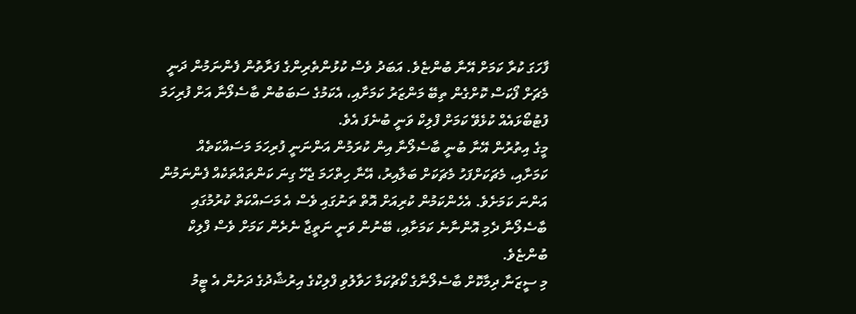ފާހަގަ ކުރާ ކަމަށް އޭނާ ބުންޏެވެ. އަބަދު ވެސް ކުޅުންތެރިންގެ ފަރާތުން ފެންނަމުން ދަނީ މެޗަށް ފޯކަސް ކޮށްގެން ތިބޭ މަންޒަރު ކަމަށާއި، އެކަމުގެ ސަބަބުން ބާސެލޯނާ އަށް ފުރިހަމަ ފުޓުބޯޅައެއް ކުޅެވޭ ކަމަށް ފްލިކް ވަނީ ބުނެފަ އެވެ.
މީގެ އިތުރުން އޭނާ ބުނީ ބާސެލޯނާ އިން ކުރަމުން އަންނަނީ ފުރިހަމަ މަސައްކަތެއް ކަމަށާއި، މެޗަކަށްފަހު މެޗަކަށް ބަލާއިރު، އޭނާ ހިތްހަމަ ޖެހޭ ގިނަ ކަންތައްތަކެއް ފެންނަމުން އަންނަ ކަމަށެވެ. އެހެންކަމުން ކުރިއަށް އޮތް ތަނުގައި ވެސް އެ މަސައްކަތް ކުރުމުގައި ބާސެލޯނާ ދެމި އޮންނާނެ ކަމަށާއި، ބޭނުން ވަނީ ނަތީޖާ ނެރެން ކަމަށް ވެސް ފްލިކް ބުންޏެވެ.
މި ސީޒަނާ ދިމާކޮށް ބާސެލޯނާގެ ކޯޗުކަމާ ހަވާލުވި ފްލިކްގެ އިރުޝާދުގެ ދަށުން އެ ޓީމު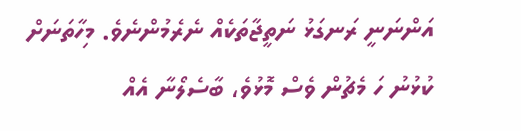އަންނަނީ ރަނގަޅު ނަތީޖާތަކެއް ނެރެމުންނެވެ. މިހާތަނަށް ކުޅުނު ހަ މެޗުން ވެސް މޮޅުވެ، ބާސެލޯނާ އެއް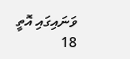ވަނައިގައި އޮތީ 18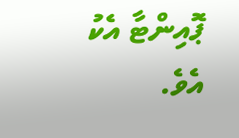ޕޮއިންޓާ އެކު އެވެ.